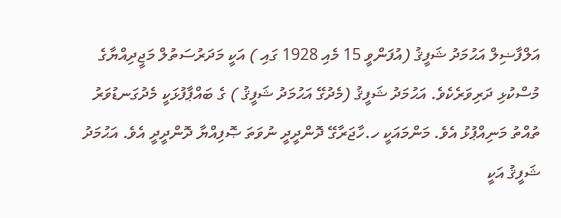އަލްފާޟިލް އަޙުމަދު ޝަފީޤު (އުފަންވީ 15 މެއި 1928 ގައި ) އަކީ މަދަރުސަތުލް މަޖީދިއްޔާގެ މުސްކުޅި ދަރިވަރެކެވެ. އަޙުމަދު ޝަފީޤު (މެދުގޭ އަޙުމަދު ޝަފީޤު ) ގެ ބައްޕާފުޅަކީ މެދުގަނޑުވަރު ތުއްތު މަނިއްޕުޅު އެވެ. މަންމައަކީ ހ.ހާޖަރާގޭ ދޮންދީދީ ނުވަތަ ޞޮފިއްޔާ ދޮންދީދީ އެވެ. އަޙުމަދު ޝަފީޤު އަކީ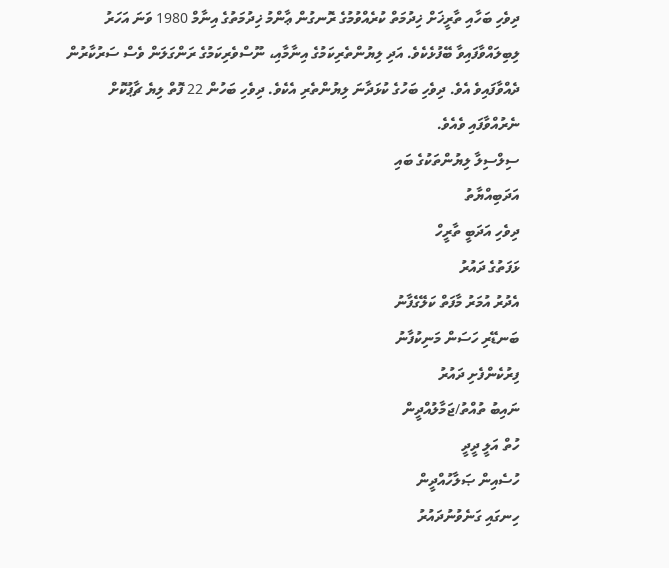ދިވެހި ބަހާއި ތާރީޚަށް ޚިދުމަތް ކުރެއްވުމުގެ ރޮނގުން ޢާންމު ޚިދުމަތުގެ އިނާމް 1980 ވަނަ އަހަރު ލިބިލައްވާފައިވާ ބޭފުޅެކެވެ. އަދި ލިޔުންތެރިކަމުގެ އިނާމާއި، ނޫސްވެރިކަމުގެ ރަންގަލަން ވެސް ސަރުކާރުން ދެއްވާފައިވެ އެވެ. ދިވެހި ބަހުގެ ކުޅަދާނަ ލިޔުންތެރި އެކެވެ. ދިވެހި ބަހުން 22 ފޮތް ލިޔެ ޗާޕުކޮށް ނެރުއްވާފައި ވެއެވެ.
ސިލްސިލާ ލިޔުންތަކުގެ ބައި
އަދަބިއްޔާތު
ދިވެހި އަދަބީ ތާރީހް
ޅަފަތުގެ ދައުރު
އެދުރު އުމަރު މާފަތް ކަލޭގެފާނު
ބަނޑޭރި ހަސަން މަނިކުފާނު
ފިރުކެންފެށި ދައުރު
ނައިބު ތުއްތު/ޖަމާލުއްދީން
ހުތް އަލީ ދީދީ
ހުސެއިން ޞަލާހުއްދީން
ހިނގައި ގަނެވުނުދައުރު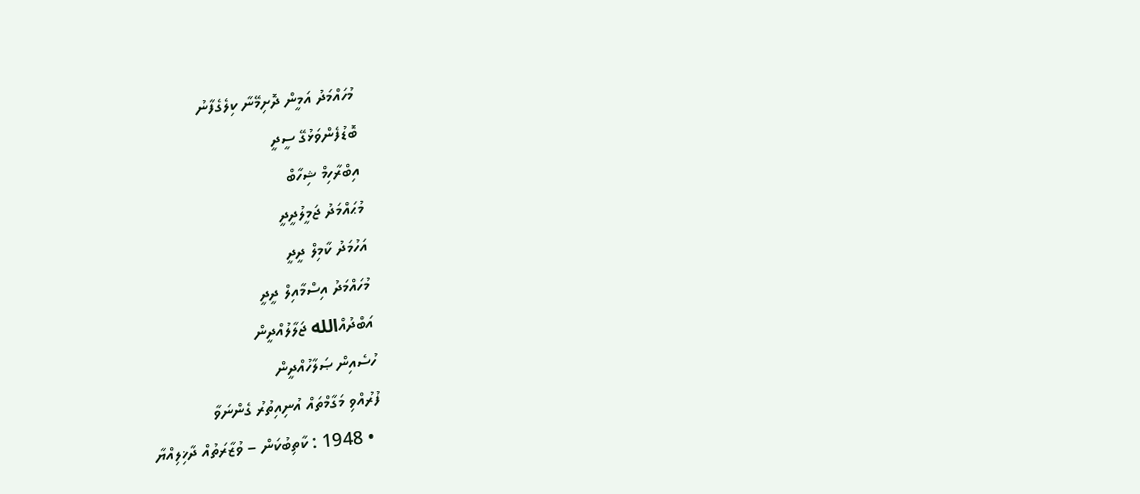މުހައްމަދު އަމީން ދޮށިމޭނާ ކިލެގެފާނު
ބޮޑުފެންވަޅުގޭ ސީދީ
އިބްރާހިމް ޝިހާބް
މުޙައްމަދު ޖަމީލުދީދީ
އަހުމަދު ކާމިލް ދީދީ
މުހައްމަދު އިސްމާއިލް ދީދީ
އަބްދުއްالله ޖަލާލުއްދީން
ހުސެއިން ޞަލާހުއްދީން
ފުރުއްވި މަގާމްތައް އުނިއިތުރު ގެންނަވާ
  • 1948 : ކާތިބުކަން – ވުޒާރަތުއް ދާޚިލިއްޔާ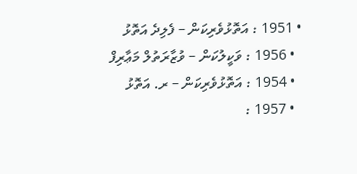• 1951 : އަތޮޅުވެރިކަން – ފެލިދެ އަތޮޅު
  • 1956 : ވަކީލުކަން – ވުޒާރަތުލް މަޢާރިފް
  • 1954 : އަތޮޅުވެރިކަން – ރ. އަތޮޅު
  • 1957 :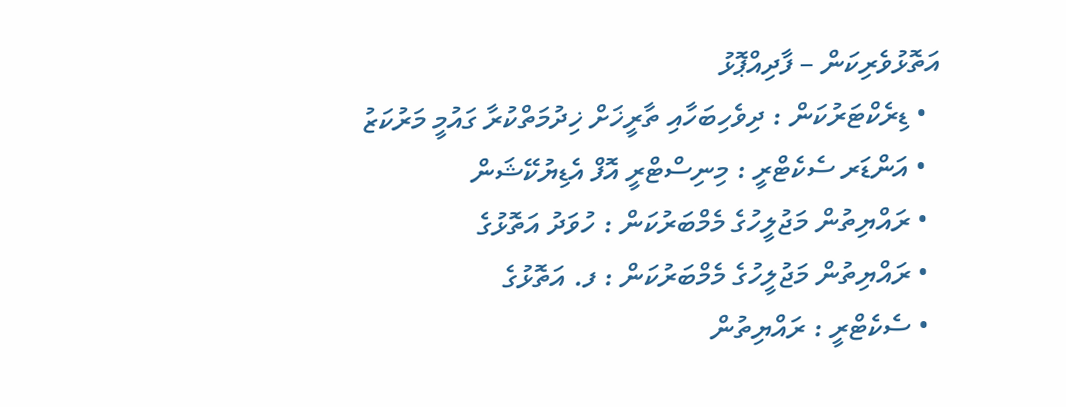އަތޮޅުވެރިކަން – ފާދިއްޕޮޅު
  • ޑިރެކްޓަރުކަން : ދިވެހިބަހާއި ތާރީޚަށް ޚިދުމަތްކުރާ ގައުމީ މަރުކަޒު
  • އަންޑަރ ސެކެޓްރީ : މިނިސްޓްރީ އޮފް އެޑިޔުކޭޝަން
  • ރައްޔިތުން މަޖުލީހުގެ މެމްބަރުކަން : ހުވަދު އަތޮޅުގެ
  • ރައްޔިތުން މަޖުލީހުގެ މެމްބަރުކަން : ފ. އަތޮޅުގެ
  • ސެކެޓްރީ : ރައްޔިތުން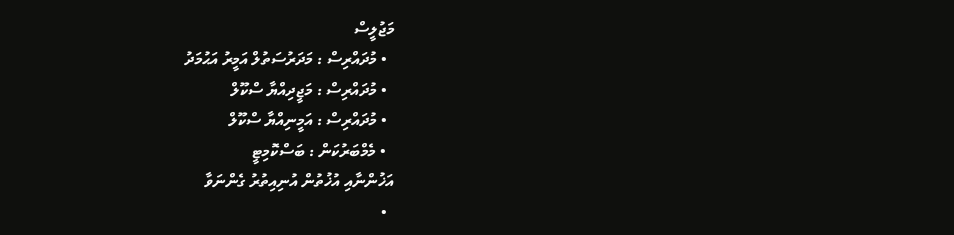މަޖުލީސް
  • މުދައްރިސް : މަދަރުސަތުލް އަމީރު އަޙުމަދު
  • މުދައްރިސް : މަޖީދިއްޔާ ސްކޫލް
  • މުދައްރިސް : އަމީނިއްޔާ ސްކޫލް
  • މެމްބަރުކަން : ބަސްކޮމިޓީ
އަޚުންނާއި އުޚުތުން އުނިއިތުރު ގެންނަވާ
  •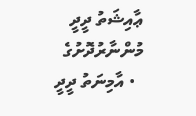ޢާއިޝަތު ދީދީ މުންނާރުދޮށުގެ
  • އާމިނަތު ދީދީ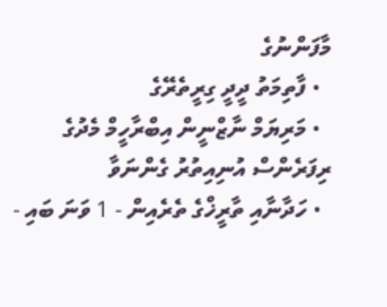މާފަންނުގެ
  • ފާތިމަތު ދީދީ ގިރީތެރޭގެ
  • މަރިޔަމް ނާޒްނީން އިބްރާހީމް މެދުގެ
ރިފަރެންސް އުނިއިތުރު ގެންނަވާ
  • ހަދާނާއި ތާރީޚްގެ ތެރެއިން - 1 ވަނަ ބައި -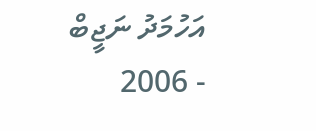އަހުމަދު ނަޖީބް - 2006